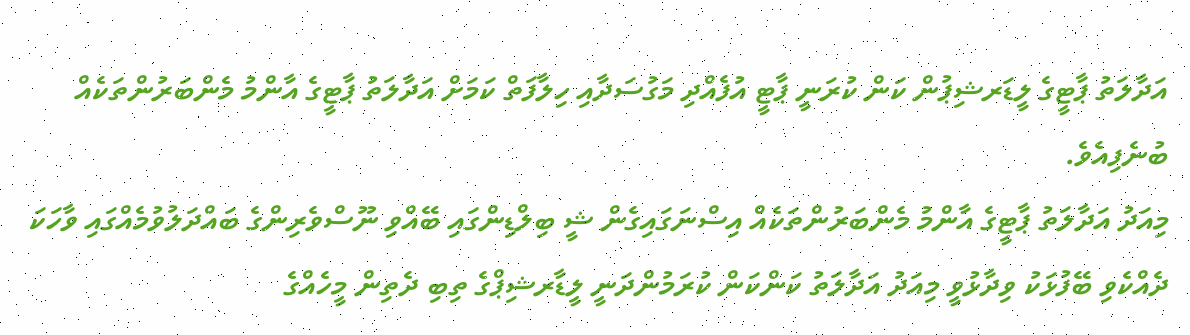އަދާލަތު ޕާޓީގެ ލީޑަރޝިޕުން ކަން ކުރަނީ ޕާޓީ އުފެއްދި މަގުސަދާއި ހިލާފަތް ކަމަށް އަދާލަތު ޕާޓީގެ އާންމު މެންބަރުންތަކެއް ބުނެފިއެވެ.
މިއަދު އަދާލަތު ޕާޓީގެ އާންމު މެންބަރުންތަކެއް އިސްނަގައިގެން ޝީ ބިލްޑިންގައި ބޭއްވި ނޫސްވެރިންގެ ބައްދަލުވުމެއްގައި ވާހަކަ ދެއްކެވި ބޭފުޅަކު ވިދާޅުވީ މިއަދު އަދާލަތު ކަންކަން ކުރަމުންދަނީ ލީޑާރޝިޕްގެ ތިބި ދެތިން މީހެއްގެ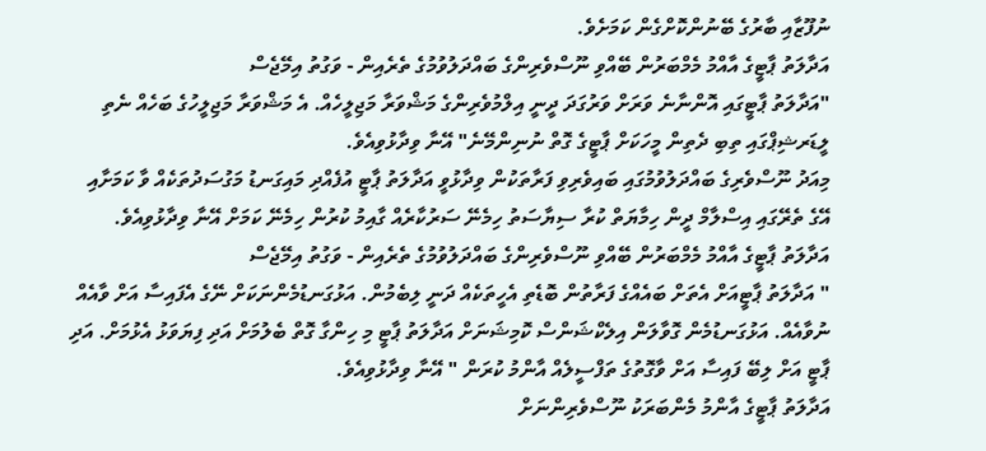ނުފޫޒާއި ބާރުގެ ބޭނުންކޮށްގެން ކަމަށެވެ.
އަދާލަތު ޕާޓީގެ އާއްމު މެމްބަރުން ބޭއްވި ނޫސްވެރިންގެ ބައްދަލުވުމުގެ ތެރެއިން - ވަގުތު އިމޭޖެސް
"އަދާލަތު ޕާޓީގައި އޮންނާނެ ވަރަށް ވަރުގަދަ ދީނީ އިލްމުވެރިންގެ މަޝްވަރާ މަޖިލީހެއް. އެ މަޝްވަރާ މަޖިލީހުގެ ބަހެއް ނެތި ލީޑަރޝިޕްގައި ތިބި ދެތިން މީހަކަށް ޕާޓީގެ ގޮތް ނުނިންމޭނެ" އޭނާ ވިދާޅުވިއެވެ.
މިއަދު ނޫސްވެރިގެ ބައްދަލުވުމުގައި ބައިވެރިވި ފަރާތަކުން ވިދާޅުވީ އަދާލަތު ޕާޓީ އުފެއްދި މައިގަނޑު މަގުސަދުތަކެއް ވާ ކަމަށާއި އޭގެ ތެރޭގައި އިސްލާމް ދީން ހިމާޔަތް ކުރާ ސިޔާސަތު ހިމެނޭ ސަރުކާރެއް ގާއިމު ކުރުން ހިމެނޭ ކަމަށް އޭނާ ވިދާޅުވިއެވެ.
އަދާލަތު ޕާޓީގެ އާއްމު މެމްބަރުން ބޭއްވި ނޫސްވެރިންގެ ބައްދަލުވުމުގެ ތެރެއިން - ވަގުތު އިމޭޖެސް
" އަދާލަތު ޕާޓީއަށް އެތަށް ބައެއްގެ ފަރާތުން ބޮޑެތި އެހީތަކެއް ދަނީ ލިބެމުން. އަޅުގަނޑުމެންނަކަށް ނޭގެ އެފައިސާ އަށް ވާއެއް ނުވާއެއް. އަޅުގަނޑުމެން ގޮވާލަން އިލެކްޝަންސް ކޮމިޝަނަށް އަދާލަތު ޕާޓީ މި ހިންގާ ގޮތް ބެލުމަށް އަދި ފިޔަވަޅު އެޅުމަށް. އަދި ޕާޓީ އަށް ލިބޭ ފައިސާ އަށް ވާގޮތުގެ ތަފްސީލެއް އާންމު ކުރަން " އޭނާ ވިދާޅުވިއެވެ.
އަދާލަތު ޕާޓީގެ އާންމު މެންބަރަކު ނޫސްވެރިންނަށް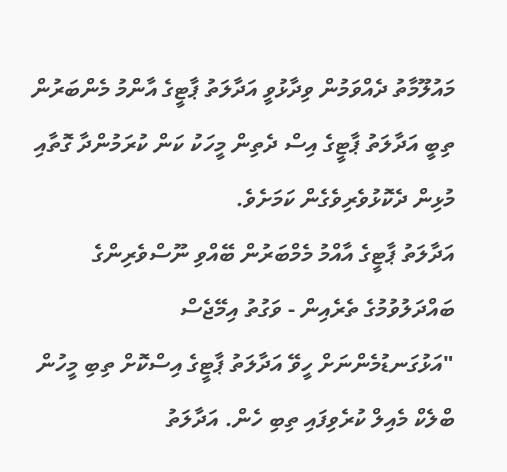މައުލޫމާތު ދެއްވަމުން ވިދާޅުވީ އަދާލަތު ޕާޓީގެ އާންމު މެންބަރުން ތިބީ އަދާލަތު ޕާޓީގެ އިސް ދެތިން މީހަކު ކަން ކުރަމުންދާ ގޮތާއި މުޅިން ދެކޮޅުވެރިވެގެން ކަމަށެވެ.
އަދާލަތު ޕާޓީގެ އާއްމު މެމްބަރުން ބޭއްވި ނޫސްވެރިންގެ ބައްދަލުވުމުގެ ތެރެއިން - ވަގުތު އިމޭޖެސް
"އަޅުގަނޑުމެންނަށް ހީވޭ އަދާލަތު ޕާޓީގެ އިސްކޮށް ތިބި މީހުން ބްލެކް މެއިލް ކުރެވިފައި ތިބި ހެން. އަދާލަތު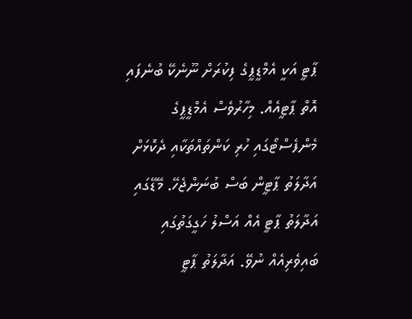ޕާޓީ އަކީ އެމްޑީޕީގެ ފިކުރަށް ނޫނެކޭ ބުނެފައި އޮތް ޕާޓީއެއް. މިހާރުވެސް އެމްޑީޕީގެ މެންފެސްޓޯގައި ހުރި ކަންތައްތަކާއި ދެކޮޅަށް އަދާލަތު ޕާޓީން ބަސް ބުނަންޖެހޭ. މޭޑޭގައި އަދާލަތު ޕާޓީ އެއް އަސްލު ހަގީގަތުގައި ބައިވެރިއެއް ނުވޭ. އަދާލަތު ޕާޓީ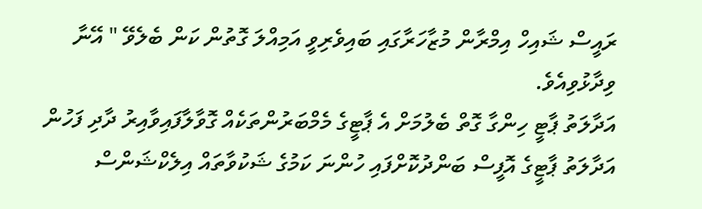ރައީސް ޝައިހް އިމްރާން މުޒާހަރާގައި ބައިވެރިވީ އަމިއްލަ ގޮތުން ކަން ބެލެވޭ " އޭނާ ވިދާޅުވިއެވެ.
އަދާލަތު ޕާޓީ ހިންގާ ގޮތް ބެލުމަށް އެ ޕާޓީގެ މެމްބަރުންތަކެއް ގޮވާލާފައިވާއިރު ދާދި ފަހުން އަދާލަތު ޕާޓީގެ އޮފީސް ބަންދުކޮށްފައި ހުންނަ ކަމުގެ ޝަކުވާތައް އިލެކްޝަންސް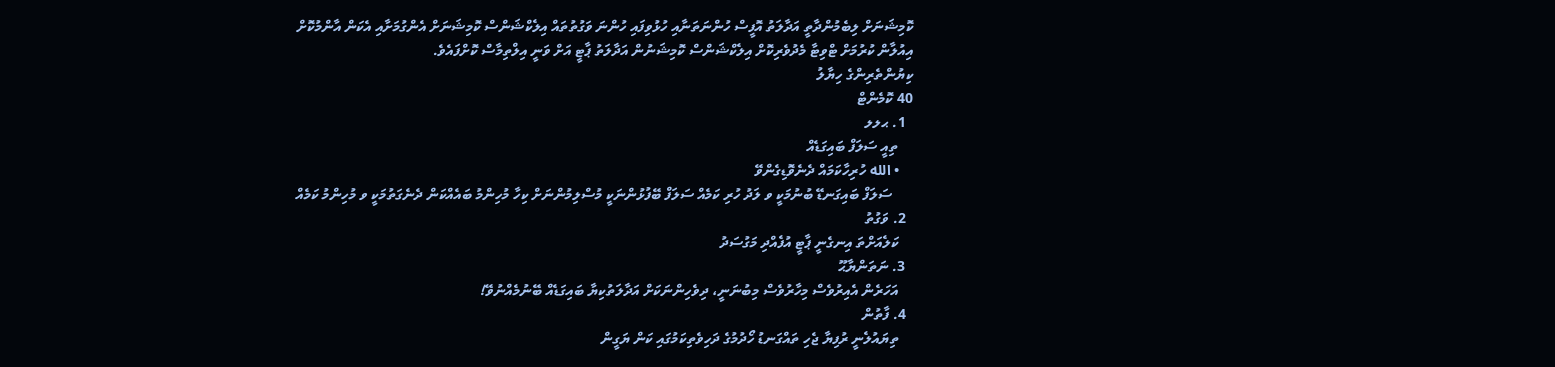ކޮމިޝަނަށް ލިބެމުންދާތީ އަދާލަތު އޮފީސް ހުންނަތަނާއި ހުޅުވިފައި ހުންނަ ވަގުތުތައް އިލެކްޝަންސް ކޮމިޝަނަށް އެންގުމަށާއި އެކަން އާންމުކޮށް އިއުލާން ކުރުމަށް ޓްވިޓާ މެދުވެރިކޮށް އިލެކްޝަންސް ކޮމިޝަނުން އަދާލަތު ޕާޓީ އަށް ވަނީ އިލްތިމާސް ކޮށްފައެވެ.
ކިޔުންތެރިންގެ ހިޔާލު
40 ކޮމެންޓް
  1. ޙލލ
    ތިއީ ސަލަފް ބައިގަޑެއް
    • الله ހުރިހާކަމައް ދެނެވޮޑިގެންވޭ
      ސަލަފް ބައިގަނޑޭ ބުނުމަކީ ވ ލަދު ހުރި ކަމެއް ސަލަފް ބޭފުޅުންނަކީ މުސްލިމުންނަށް ކިހާ މުހިންމު ބައެއްކަން ދެނެގަތުމަކީ ވ މުހިންމު ކަމެއް
  2. ވަގުތު
    ކަލެއަށްތަ އިނގެނީ ޕާޓީ އުފެއްދި މަގުސަދު
  3. ނަތަންޔާޙޫ
    އަހަރެން އެއިރުވެސް މިހާރުވެސް މިބުނަނީ، ދިވެހިންނަކަށް އަދާލަތުކިޔާ ބައިގަޑެއް ބޭނުމެއްނުވޭ!
  4. ފާތުން
    ތިޔައުލެނީ ރުފިޔާ ޖެހި ތައްގަނޑު ހޯދުމުގެ ދަހިވެތިކަމުގައި ކަން ޔަގީން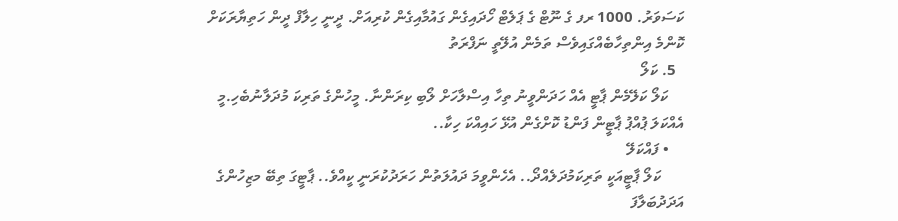ކަސަވަރު. 1000 ރފ ގެ ނޫޓް ގެ ޕަލެޓް ހޯދައިގެން ގައުމާއިގެން ކުރިއަށް. ދީނީ ހިލާފް ދީން ހަތިޔާރަކަށް ކޮންމެ އިންތިހާބެއްގައިވެސް ތަމެން އުލޭތީ ނަފްރަތު
  5. ކަލޯ
    ކަލޯ ކަލޭމެން ޕާޓީ އެއް ހަދަންވީނު ތިހާ އިސްލާހަށް ލޯބި ކިރަންނާ. މީހުންގެ ތަރިކަ މުދަލާނުބެހި.މީ އެއްކަލަ ޕުއްޕު ޕާޓީން ފަންޑު ކޮށްގެން އުޅޭ ހައިއްކަ ހިކާ..
    • ފައްކަލޭ
      ކަލޯ ޕާޓީއަކީ ތަރިކަމުދަލެއްދޯ.. އެހެންވީމަ ދައުލަތުން ހަރަދުކުރަނީ ކީއްވެ.. ޕާޓީގަ ތިބޭ މޒިހުންގެ އަދަދުބަލާފަ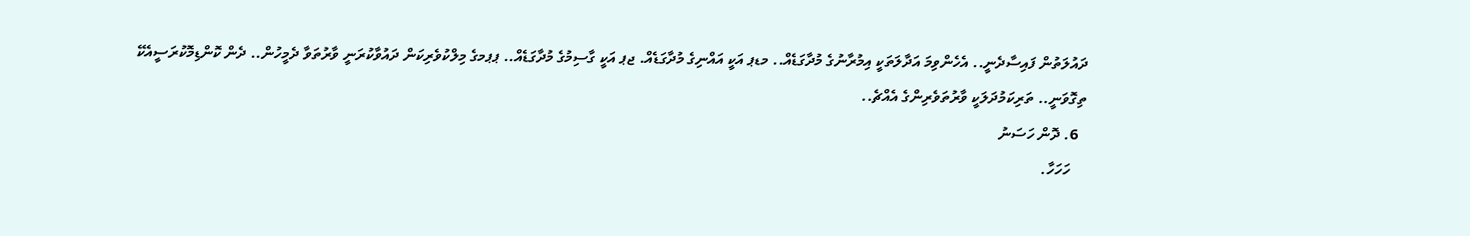ދައުލަތުން ފައިސާދެނީ.. އެހެންވިމަ އަދާލަތަކީ އިމުރާނުގެ މުދާގަޑެއް.. މޑޕ އަކީ އައްނިގެ މުދާގަޑެއް. ޖޕ އަކީ ގާސިމުގެ މުދާގަޑެއް.. ޕޕމގެ މިލްކުވެރިކަން ދައުވާކުރަނީ ވާރުތަވާ ދެމީހުން.. ދެން ކޮންޑިމޮކުރަސީއެކޭ ތިގޮވަނީ.. ތަރިކަމުދަލަކީ ވާރުތަވެރިންގެ އެއްޗެ..
  6. ދޮން ހަސަނު
    ހަހަހާ.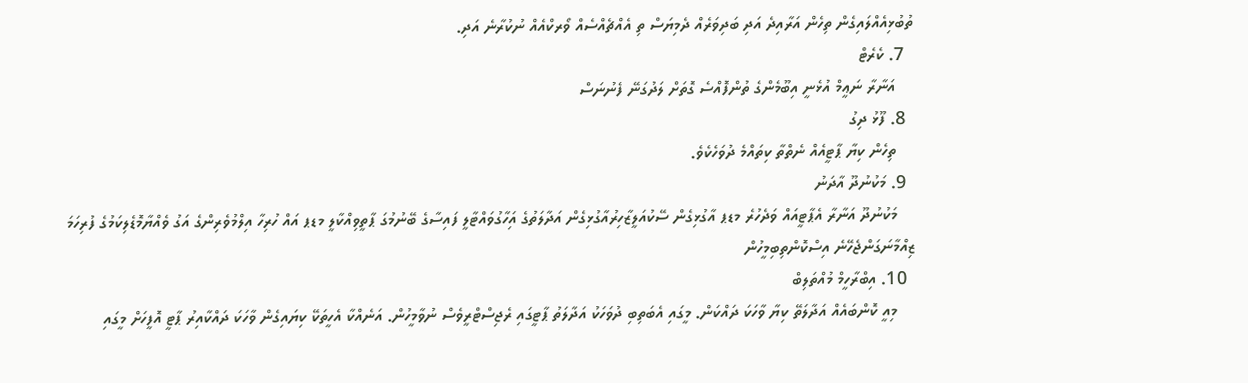ތުބުޅިއެއްލައިގެން ތިހެން އަރާއިދެ އަދި ބަދިވަރެއް ދެމިޔަސް ތި އެއްޗެއްސެއް ވޯރކްއެއް ނުކުރާނެ އަދި.
  7. ކެރެޓް
    އަނާރާ ނަޢީމް އުޅެނީ އިބޫމެންގެ ތުންފޮއްސެ ގޮތަށް ލަދުގަނޭ ފެނުނަސް
  8. ފޫޅު ދިގު
    ތިހެން ކިޔާ ޕާޓީއެއް ނެތްތާ ކިތައްމެ ދުވަހެކެވެ.
  9. މަކުނުދޫ އާދަނު
    މަކުނުދޫ އަނާރާ އެޕާޓީއައް ވަދެހުރެ މޑޕ އާގުޅިގެން ސޭކުއަލީޒާހިރުއާގުޅިގެން އަދާލަތުގެ އަިހާގުވައްޓާލީ ފައިސާގެ ބޭނުމުގަ ޕާތީވިއްކާލީ މޑޕ އައް ހުރިހާ އިލްމުވެރިންގެ އަގު ވެއްޔާމޮޑެލިކަމުގެ ފުރިހަމަ ޒިއްމާނަގަންޖެހޭނެ އިސްކޮންތިބިމީހުން
  10. އިބްރާހީމް މުއްތަލިބް
    މިއީ ކޮންބައެއް އަދާލަތޭ ކިޔާ ވާހަކަ ދައްކަން. މީގައި އެބަތިބި ދުވަހަކު އަދާލަތު ޕާޓީގައި ރެޖިސްޓްރީވެސް ނުވާމީހުން. އަނެއްކާ އެހީތަކޭ ކިޔައިގެން ވާހަކަ ދައްކާއިރު ޕާޓީ އޮފީހަށް މީގައި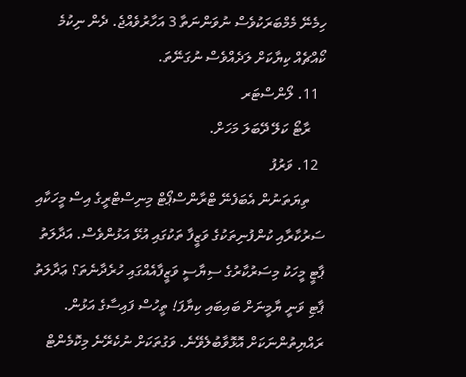ހިމެނޭ މެމްބަރަކުވެސް ނުވަންނަތާ 3 އަހާރުވެއްޖެ. ދެން ނިކުމެ ކޯއްޗެއް ކިޔާކަށް ލަދެއްވެސް ނުގަނޭތަ.
  11. ލޯންސްޓަރ
    ރާޓޯ ކަލޭ ދޭބަލަ މަހަށް.
  12. ވަރުފު
    ތިޔަތަނުން އެބަފެނޭ ޓްރާންސްޕޯޓް މިނިސްޓްރީގެ އިސް މީހަކާއި ސަރުކާރާއި ކުންފުނިތަކުގެ ވަޒީފާ ތަކުގައި އުޅޭ އަޅުންވެސް. އަދާލަތު ޕާޓީ މީހަކު މިސަރުކާރުގެ ސިޔާސީ ވަޒީފާއެއްގައި ހުރެދާނެތަ؟ ޢަދާލަތު ޕާޓި ވަނީ ޔާމީނަށް ބައިބައި ކިޔާފަ! ތީހުސް ފައިސާގެ އަޅުން. ރައްޔިތުންނަކަށް އޮޅޮވާބުލެވޭނެ. ވަގުތަކަށް ނުކެރޭނެ މިކޮމެންޓް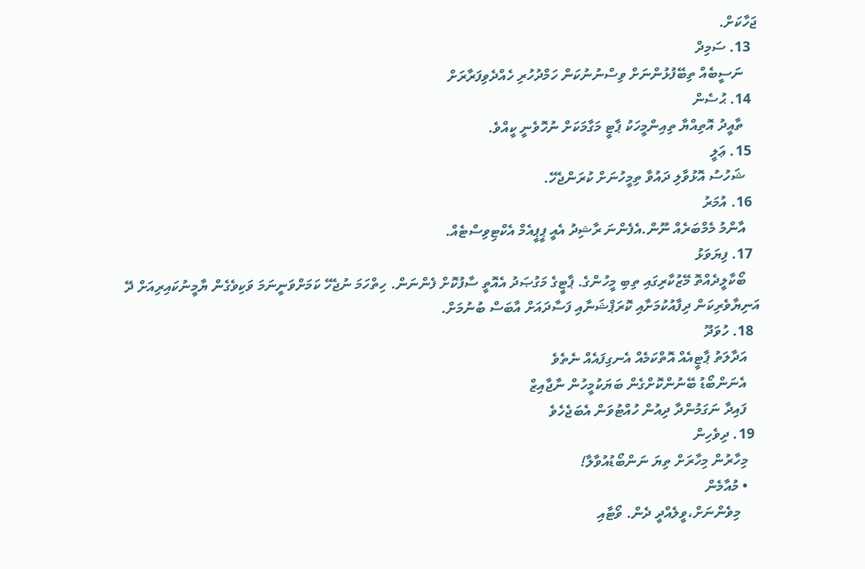ޖަހާކަށް.
  13. ސަމިދް
    ނަސީބެއް ތިބޭފުޅުންނަށް ވިސްނުނުކަން ހަމްދުހުރި ހެއްދެވިފަރާރަށް
  14. ޙުސެން
    ތާއީދު އޮތިއްޔާ ތިއިންމީހަކު ޕާޓީ މަގާމަކަށް ނުހޮވެނީ ކީއްވެ.
  15. ޢަލީ
    ޝަހުސު އޮޅުވާލި ދައުވާ ތިމީހުނަށް ކުރަންޖެހޭ.
  16. އުމަރު
    އާންމު މެމްބަރެއް ނޫން.އެފެންނަ ރާޝިދު އެއީ ޕީޕީއެމް އެކްޓިވިސްޓެއް.
  17. ފިޔަވަޅު
    ބޯކާލީދެއްތޮ މޭޒުކާރިގައި ތިބި މީހުންގެ. ޕާޓީގެ މަގުޞަދު އެއޮތީ ސާފުކޮށް ފެންނަން. ހިތްހަމަ ނުޖެހޭ ކަމަށްވަނީނަމަ ވަކިވެގެން ޔާމީނުކައިރިއަށް ދޭ އަނިޔާވެރިކަން ދިފާއުކުމަށާއި ކޮރަޕްޝަނާއި ފަސާދައަށް އާބަސް ބުނުމަށް.
  18. ހުވަދޫ
    އަދާލަތު ޕާޓީއެއް އޮތްކަމެއް އެނގިފައެއް ނެތެވެ
    އެނަންބޯޑު ބޭނުންކޮށްގެން ބަޔަކުމީހުން ނާޖާއިޒް
    ފައިދާ ނަގަމުންދާ ދިއުން ހުއްޓުވަން އެބަޖެހެވެ
  19. ދިވެހިން
    މިހާރުން މިހާރަށް ތިޔަ ނަންބޯޑުއުވާލާ!
    • މުއާމެން
      މިވެންނަށް،ވީލެއްދީ ދެން. ވޯޓާއި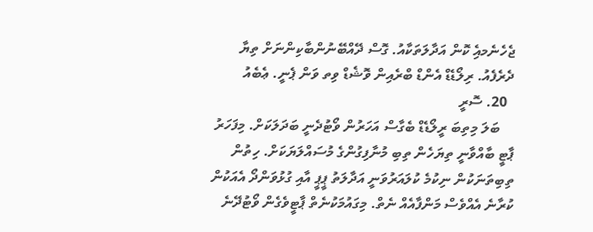ޖެހެނެމއެި ކޮން އަދާލަތަކާއު. ގޮސް ދޭއްބޭނުންބާކިންނަށް ތިޔާ ދެރެފެއު. ރިލޯޑެޑް އެންޑް ބްރެއިން ވޮޝެޑް ވިތ ވަން ޕެނީ. ޢެބެއު
  20. ސޮރީ
    ބަލަ މިތިބަ ރީލޯޑެޑް ބެގާސް އަހަރުން ވޯޓުދެނީ ބަދަލަކަށް. މިފަހަރު ޕާޓީ ބާއްވާނީ ތިޔަހެން ތިބި މުނާފިގުންގެ މުސައްލަޔަކަށް. ހިތުން ތިބިތަނަކުން ނިކުމެ ކުލައަރުވަނީ އަދާލަތު ޕީޕީ އާއި ގުޅުވަންދޯ އެއަކުން ކުރާނެ އެއްވެސް މަންފާއެއް ނެތް. މިގައުމަކުނެތް ޕާޓީވެގެން ވޯޓުދޭނެ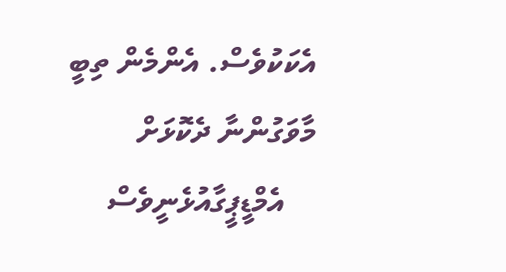އެކަކުވެސް. އެންމެން ތިބީ މާވަގުންނާ ދެކޮޅަށް
    އެމްޑީޕީގާއުޅެނީވެސް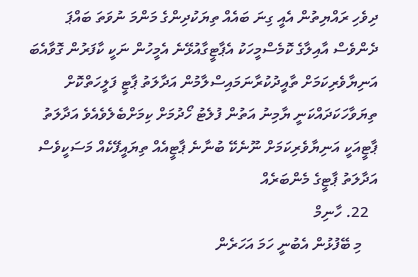ދިވެހި ރައްޔިތުން އެއީ ގިނަ ބައެއް ތިޔަކުދިންގެ މަންމަ ނުވަތަ ބައްޕަ ދެންވެސް އާއިލާގެ ކޮމެސްމީހަކު އެޕާޓީގާއުޅޭނެ އެމީހުން ނަކީ ކާފަރުން ގޮވާއެބަ އަނިޔާވެރިކަމަށް ތާއީދުކުރާނަމައިސްލާމުން އަދާލަތު ޕާޓީ ފަލީހަތްކޮށް ތިޔަވާހަކަދައްކަނީ ޔާމިނު އަތުން ފުލެޓު ހޯދުމަށް ކިމަށްބެލެވެއެވެ އަދާލަތު ޕާޓީއަކީ އަނިޔާވެރިކަމަށް ނޫނެކޭ ބުނާނެ ޕާޓީއެއް ތިޔައީފޭކެއް މަސަކީވެސް އަދާލަތު ޕާޓީގެ މެންބަރެއް
  22. ހާނިމް
    މި ބޭފުޅުން އެބުނީ ހަމަ އަހަރެން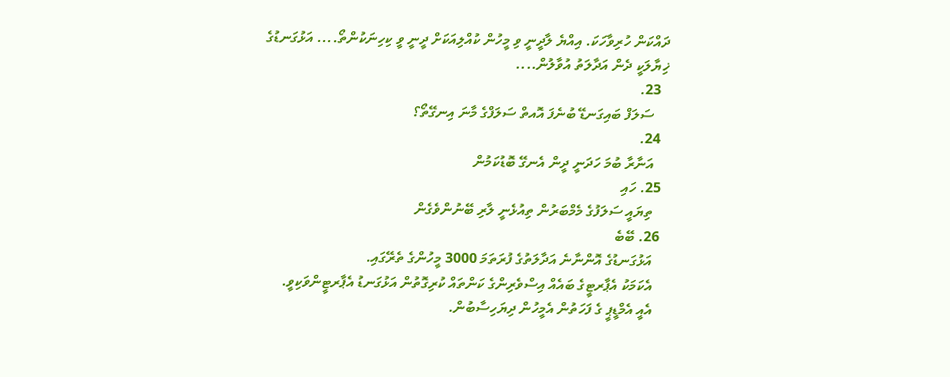ދައްކަން ހުރިވާހަކަ. އިއްޔެ ލާދީނީ ވި މީހުން ކުއްލިއަކަށް ދީނީ ވީ ކިހިނަކުންތޯ.... އަޅުގަނޑުގެ ޚިޔާލަކީ ދެން އަދާލަތު އުވާލުން....
  23.
    ސަލަފް ބައިގަނޑޭ ބުނެފަ އޮއތް ސަލަފްގެ މާނަ އިނގޭތޯ؟
  24.
    އަނާރާ ބުމަ ހަދަނީ ދީން އެނގޭ ބޮޑުކަމުން
  25. ހައި
    ތިޔައީ ސަލަފުގެ މެމްބަރުން ތިއުޅެނީ ލާރި ބޭނުންވެގެން
  26. ބޭބެ
    އަޅުގަނޑުގެ އޮންނާނެ އަދާލަތުގެ ފުރަތަމަ 3000 މީހުންގެ ތެރޭގައި.
    އެކަމަކު އެޕާރޓީގެ ބައެއް އިސްވެރިންގެ ކަންތައް ކުރިގޮތުން އަޅުގަނޑު އެޕާރޓީންވަކިވީ.
    އެއީ އެމްޑީޕީ ގެ ފަހަތުން އެމީހުން ދިޔަހިސާބުން.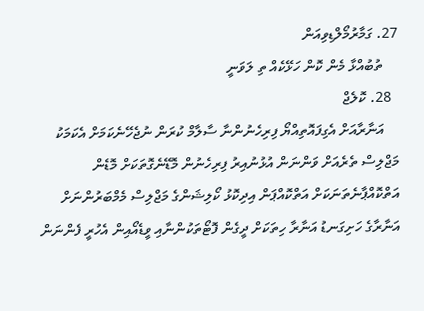27. ގަމާރުމޯލްޑިވިއަން
    ތުބުއްޅާ މެން ކޮން ހަޅޭކެއް ތި ލަވަނީ
  28. ކޮލެޖް
    އަނާރާއަށް އެގިފައޮތިއްޔޯ ފިރިހެނުންނާ ސާލާމް ކުރަން ނުޖެހޭނެކަމަށް އެކަމަކު މަޖްލިސް ތެރެއަށް ވަންނަން އުޅުނުއިރު ފިރިހެނުން މޮޑޭނެގޮތަކަށް މޮޑެން އަތްކޮއްޕާނެތަނަކަށް އަތްކޮއްޕަން އިދިކޮޅު ކޯލިޝަންގެ މަޖްލިސް މެމްބަރުންނަށް އަނާރާގެ ހަށިގަނޑު އަނާރާ ހިތަކަށް ދީގެން ފޮޓޯތަކުންނާއި ވީޑެއޯއިން އެހުރީ ފެންނަން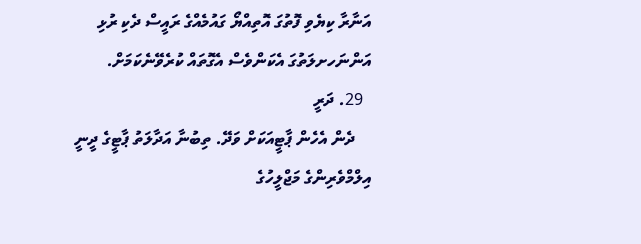އަނާރާ ކިޔެވި ފޮތުގަ އޮތިއްޔޯ ގައުމެއްގެ ރައީސް ދެކި ރުޅި އަންނަހށލަތުގަ އެކަންވެސް އެގޮތައް ކުރެވޭނެކަމަށް.
  29. ދަރީ
    ދެން އެހެން ޕާޓީއަކަށް ވަދޭ. ތިބުނާ އަދާލަތު ޕާޓީގެ ދީނީ އިލްމްވެރިންގެ މަޖްލީހުގެ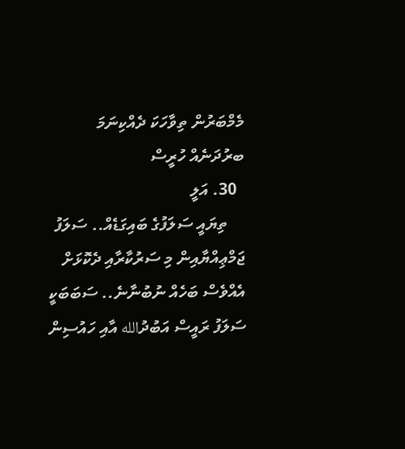މެމްބަރުން ތިވާހަކަ ދެއްކިނަމަ ބރުދަނެއް ހުރީސް
  30. އަލީ
    ތިޔައީ ސަލަފުގެ ބައިގަޑެއް.. ސަލަފު ޖަމްޢިއްޔާއިން މި ސަރުކާރާއި ދެކޮޅަށް އެއްވެސް ބަހެއް ނުބުނާނެ.. ސަބަބަކީ ސަލަފު ރައީސް އަބުދުالله އާއި ހައުސިން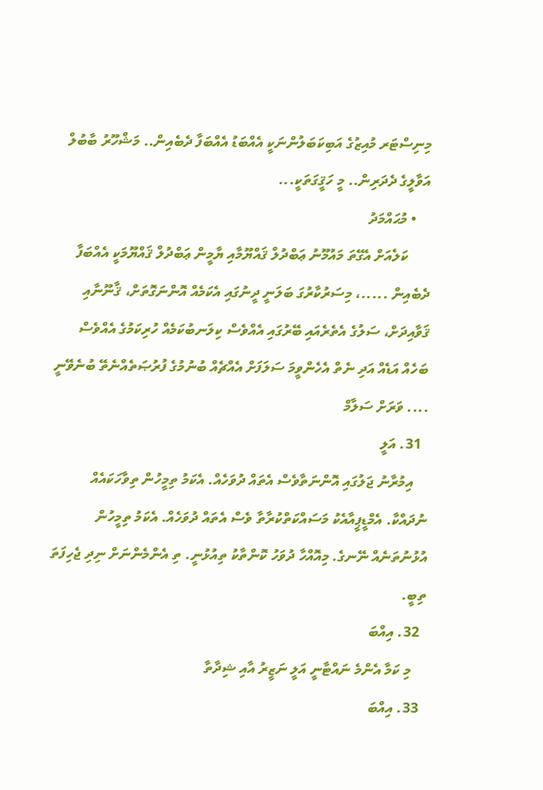މިނިސްޓަރ މުއިޒުގެ އަބިކަބަލުންނަކީ އެއްބަޑު އެއްބަފާ ދެބެއިން.. މަޝްހޫރު ބާބުލް އަވާލީގެ ދެދަރިން.. މީ ހަޤީގަތަކީ...
    • މުޙައްމަދު
      ކަލެއަށް އެގޭތަ މައުމޫނު ޢަބްދުލް ޤައްޔޫމާއި ޔާމީން ޢަބްދުލް ޤައްޔޫމަކީ އެއްބަފާ ދެބެއިން .....، މިސަރުކާރުގަ ބަލަނީ ދީނުގައި އެކަމެއް އޮންނަގޮތަށް، ޤާނޫނާއި ޤަވާއިދަށް، ސަލުގެ އެތެރެއައި ބޭރުގައި އެއްވެސް ކިލަނބުކަމެއް ހުރިކަމުގެ އެއްވެސް ބަހެއް އަޑެއް އަދި ނެތް އެހެންވީމަ ސަލަފަށް އެއްޗެއް ބުނުމުގެ ފުރުޞަތެއްނެތޭ ބުނެވޭނީ .... ވަރަށް ސަލާމް
  31. އަލީ
    އިމުރާނު ޖަލުގައި އޮންނަތާވެސް އެތައް ދުވަހެއް. އެކަމު ތިމީހުން ތިވާހަކައެއް ނުދައްކާ. އެމްޑީޕީއާއެކު މަސައްކަތްކުރާތާ ވެސް އެތައް ދުވަހެއް. އެކަމު ތިމީހުން އުޅުނުތަނެއް ނޭނގެ. މިއޮއްހާ ދުވަހު ކޮންތާކު ތިއުޅުނީ. ތި އެންމެންނަށް ނިދި ޖެހިފަތަ ތިބީ.
  32. އިއްބަ
    މި ކަމާ އެންމެ ނައްޓާނީ އަލީ ނަޒީރު އާއި ޝިދާތާ
  33. އިއްބަ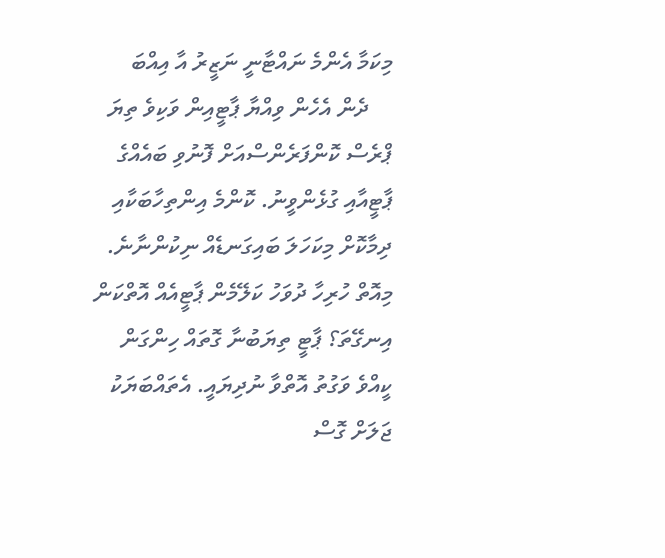މިކަމާ އެންމެ ނައްޓާނީ ނަޒީރު އާ އިއްބަ
    ދެން އެހެން ވިއްޔާ ޕާޓީއިން ވަކިވެ ތިޔަ ޕްރެސް ކޮންފަރެންސްއަށް ފޮނުވި ބައެއްގެ ޕާޓީއާއި ގުޅެންވީނު. ކޮންމެ އިންތިހާބަކާއި ދިމާކޮށް މިކަހަލަ ބައިގަނޑެއް ނިކުންނާނެ. މިއޮތް ހުރިހާ ދުވަހު ކަލޭމެން ޕާޓީއެއް އޮތްކަން އިނގޭތަ؟ ޕާޓީ ތިޔަބުނާ ގޮތައް ހިންގަން ކީއްވެ ވަގުތު އޮތްވާ ނުދިޔައީ. އެތައްބަޔަކު ޖަލަށް ގޮސް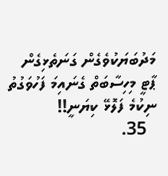މަދުބަޔަކުވެގެން ގަނަތެޅިގެން ޕާޓީ މިހިސާބަތް ގެނައިމަ ފަހުވަގުތު ނިކުމެ ފަލޮޅޭ ކިޔަނީ!!
  35.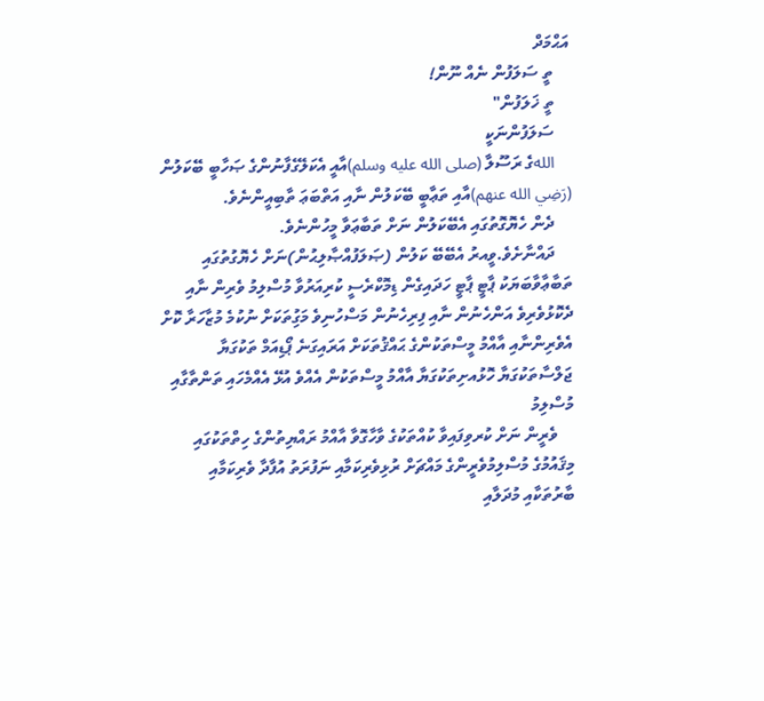އަޙްމަދް
    ތީ ސަލަފުން ނެއް ނޫން!
    ތީ ޚަލަފުން"
    ސަލަފުންނަކީ
    اللهގެ ރަސޫލާ (صلى الله عليه وسلم)އާއީ އެކަލޭގެފާނުންގެ ޞަހާބީ ބޭކަލުން (رَضِي الله عنهم)އާއި ތަޢާބީ ބޭކަލުން ނާއި އަތްބަޢަ ތާބިއީންނެވެ.
    ދެން ހެޔޮގޮތުގައި އެބޭކަލުން ނަށް ތަބާޢަވާ މީހުންނެވެ.
    ދައްނާށެވެ.ވީއރު އެބޭބޭ ކަލުން (ޞަލަފުއްޞާލިޙުން)ނަށް ހެޔޮގުތުގައި ތަބާޢާވާބަޔަކު ޕާޓީ ޕާޓީ ހަދައިގެން ޑިމޮކްރެސީ ކުރިއަރުވާ މުސްލިމު ވެރިން ނާއި ދެކޮޅުވެރިވެ އަންހެނުން ނާއި ފިރިހެނުން މަސްހުނިވެ މަގިުތަކަށް ނުކުމެ މުޒާހަރާ ކޮށް އެވެރިންނާއި އާއްމު މީސްތަކުންގެ ޙައްޤުތަކަށް އަރައިގަނެ ޕޯޑިއަމް ތަކުގަޔާ ޖަލްސާތަކުގަޔާ ހޮޅުއށިތަކުގަޔާ އާއްމު މީސްތަކުން އެއްވެ އުޅޭ އެއްމެހައި ތަންތާގާއި މުސްލިމު
    ވެރީން ނަށް ކުރވިފައިވާ ކުއްތަކުގެ ވާހާގޮވާ އާއްމު ރައްޔިތުންގެ ހިތްތަކުގައި މިޤައުމުގެ މުސްލިމުވެރީންގެ މައްޗަށް ރުޅިވެރިކަމާއި ނަފުރަތު އުފާދާ ވެރިކަމާއި ބާރުތަކާއި މުދަލާއި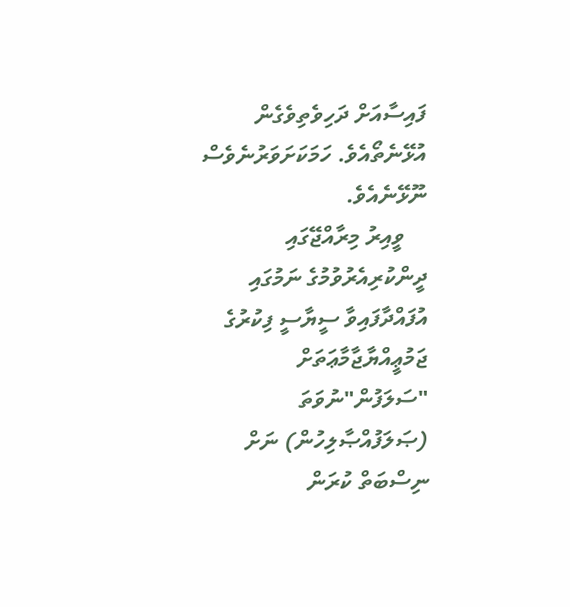ފައިސާއަށް ދަހިވެތިވެގެން އުޅޭނެތޯއެވެ. ހަމަކަށަވަރުނެވެސް ނޫޅޭނެއެވެ.
    ވީއިރު މިރާއްޖޭގައި ދީންކުރިއެރުވުމުގެ ނަމުގައި އުފައްދާފައިވާ ސީޔާސީ ފިކުރުގެ ޖަމުޢީއްޔާޖާމާޢަތަށް "ސަލަފުން"ނުވަތަ (ޞަލަފުއްޞާލިހުން) ނަށް ނިސްބަތް ކުރަން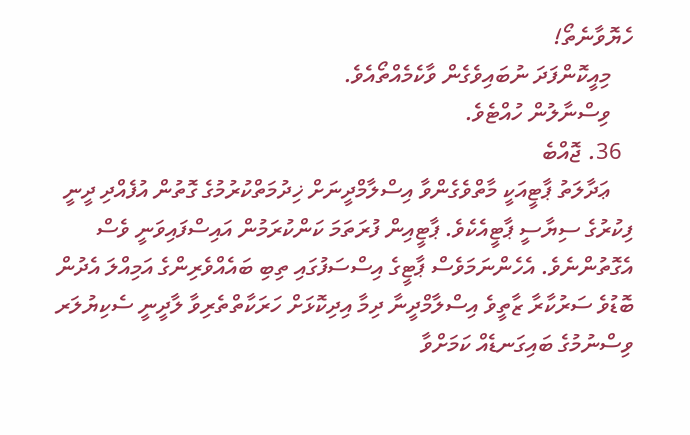ހެޔޮވާނެތޯ!
    މިއީކޮންފަދަ ނުބައިވެގެން ވާކެމެއްތޯއެވެ.
    ވިސްނާލުން ހުއްޓެވެ.
  36. ޖޮއްބެ
    ޢަދާލަތު ޕާޓީއަކީ މާތްވެގެންވާ އިސްލާމްދީނަށް ޚިދުމަތްކުރުމުގެ ގޮތުން އުފެއްދި ދީނީ ފިކުރުގެ ސިޔާސީ ޕާޓީއެކެވެ. ޕާޓީއިން ފުރަތަމަ ކަންކުރަމުން އައިސްފައިވަނީ ވެސް އެގޮތުންނެވެ. އެހެންނަމަވެސް ޕާޓީގެ އިސްސަފުގައި ތިބި ބައެއްވެރިންގެ އަމިއްލަ އެދުން ބޮޑުވެ ސަރުކާރާ ޒާތީވެ އިސްލާމްދީނާ ދިމާ އިދިކޮޅަށް ހަރަކާތްތެރިވާ ލާދީނީ ސެކިޔުލަރ ވިސްނުމުގެ ބައިގަނޑެއް ކަމަށްވާ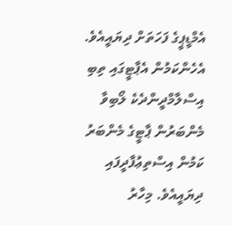އެމްޑީޕީގެ ފަހަތަށް ދިޔައީއެވެ. އެހެންކަމުން އެޕާޓީގައި ތިބި އިސްލާމްދީންދެކެ ލޯބިވާ މެންބަރުން ޕާޓީގެ މެންބަރު ކަމުން އިސްތިޢުފާދީފައި ދިޔައީއެވެ. މިހާރު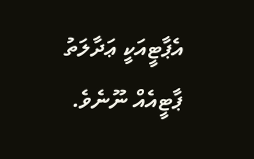އެޕާޓީއަކީ ޢަދާލަތު ޕާޓީއެއް ނޫނެވެ.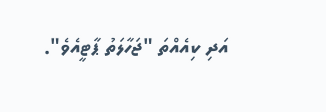އަދި ކިއެއްތަ "ޖަހާލަތު ޕާޓީއެވެ".